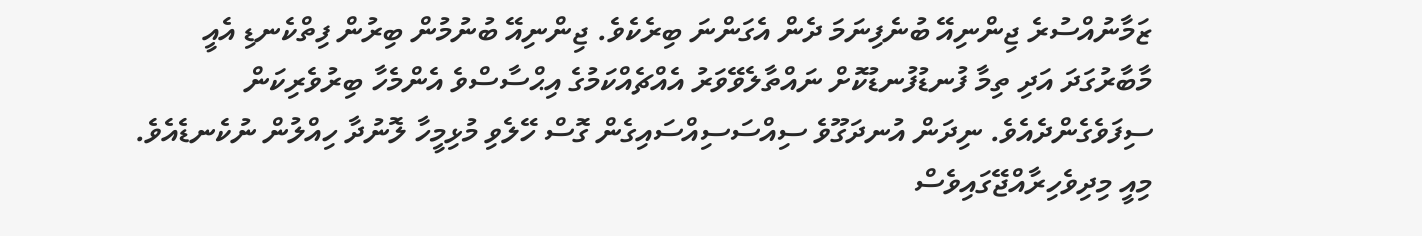ޒަމާނުއްސުރެ ޖިންނިއޭ ބުނެފިނަމަ ދެން އެގަންނަ ބިރެކެވެ. ޖިންނިއޭ ބުނުމުން ބިރުން ފިތްކެނޑި އެއީ މާބާރުގަދަ އަދި ތިމާ ފުނޑުފުނޑުކޮށް ނައްތާލެވޭވަރު އެއްޗެއްކަމުގެ އިޙްސާސްވެ އެންމެހާ ބިރުވެރިކަން ސިފަވެގެންދެއެވެ. ނިދަން އުނދަގޫވެ ސިއްސަސިއްސައިގެން ގޮސް ހޭލެވި މުޅިމީހާ ލޮނުދާ ހިއްލުން ނުކެނޑެއެވެ. މިއީ މިދިވެހިރާއްޖޭގައިވެސް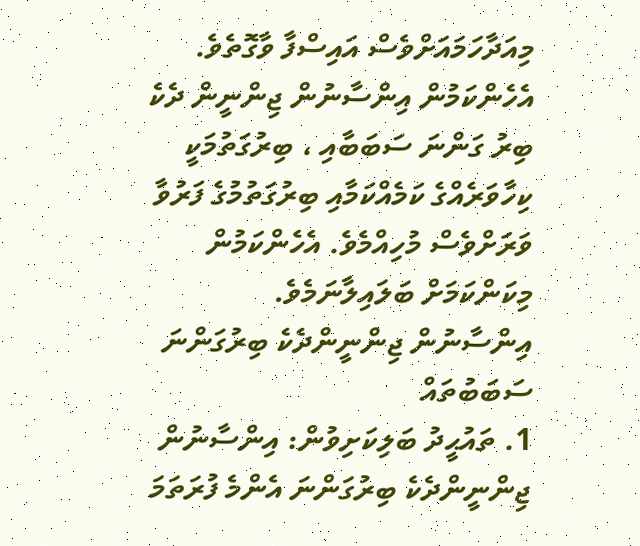މިއަދާހަމައަށްވެސް އައިސްފާ ވާގޮތެވެ. އެހެންކަމުން އިންސާނުން ޖިންނީން ދެކެ ބިރު ގަންނަ ސަބަބާއި ، ބިރުގަތުމަކީ ކިހާވަރެއްގެ ކަމެއްކަމާއި ބިރުގަތުމުގެ ފަރުވާ ވަރަށްވެސް މުހިއްމެވެ. އެހެންކަމުން މިކަންކަމަށް ބަލައިލާނަމެވެ.
އިންސާނުން ޖިންނީންދެކެ ބިރުގަންނަ ސަބަބުތައް
1. ތައުޙީދު ބަލިކަށިވުން: އިންސާނުން ޖިންނީންދެކެ ބިރުގަންނަ އެންމެ ފުރަތަމަ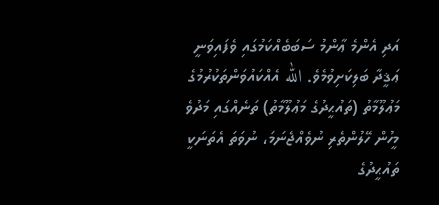އަދި އެންމެ ޢާންމު ސަބަބެއްކަމުގައި ވެފައިވަނީ ޢަޤީދާ ބަލިކަށިވުމެވެ. الله އެއްކައުވަންތަކުރުމުގެ މަޢުލޫމާތު (ތައުޙީދުގެ މަޢުލޫމާތު) ތަނެއްގައި މަދުވެ މީހުން ހޭލުންތެރި ނުވެއްޖެނަމަ، ނުވަތަ އެތަނަކީ ތައުޙީދުގެ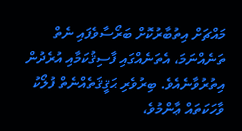މައްޗަށް އިތުބާރުކޮށް ބަރޯސާވެފައި ނެތް ތަނެއްނަމަ، އެތަނެއްގައި ފާސިޤުކަމާއި އުރެދުން އިތުރުވާނެއެވެ. ބިރުވެރި ޙަޤީޤަތެއްނެތް ފުލޯކު ވާހަކަތައް ޢާންމުވެ،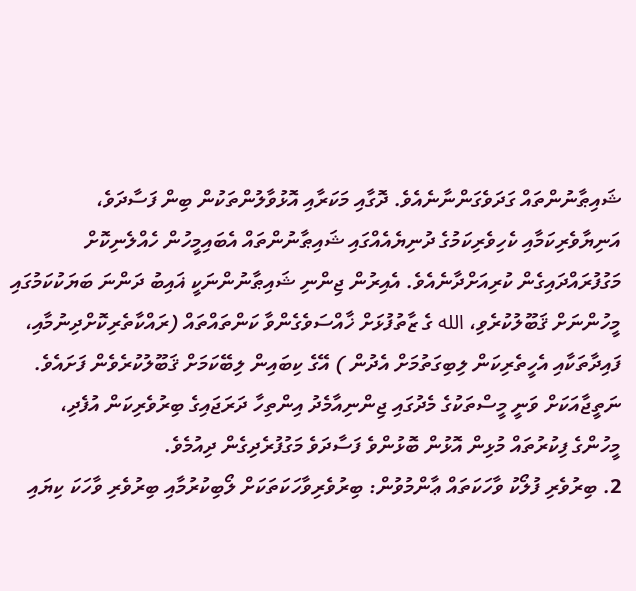ޝައިޠާނުންތައް ގަދަވެގަންނާނެއެވެ. ދޮގާއި މަކަރާއި އޮޅުވާލުންތަކުން ބިން ފަސާދަވެ، އަނިޔާވެރިކަމާއި ކެހިވެރިކަމުގެ ދުނިޔެއެއްގައި ޝައިޠާނުންތައް އެބައިމީހުން ހެއްލެނިކޮށް މަގުފުރައްދައިގެން ކުރިއަށްދާނެއެވެ. އެއިރުން ޖިންނި ޝައިޠާނުންނަކީ ޣައިބު ދަންނަ ބަޔަކުކަމުގައި މީހުންނަށް ޤަބޫލުކުރެވި، الله ގެ ޒާތުފުޅަށް ޚާއްސަވެގެންވާ ކަންތައްތައް (ރައްކާތެރިކޮށްދިނުމާއި، ފައިދާތަކާއި އެހީތެރިކަން ލިބިގަތުމަށް އެދުން ) އޭގެ ކިބައިން ލިބޭކަމަށް ޤަބޫލުކުރެވެން ފަށައެވެ. ނަތީޖާއަކަށް ވަނީ މީސްތަކުގެ މެދުގައި ޖިންނިއާމެދު އިންތިހާ ދަރަޖައިގެ ބިރުވެރިކަން އުފެދި، މީހުންގެ ފިކުރުތައް މުޅިން އޮޅުން ބޮޅުންވެ ފަސާދަވެ މަގުފުރެދިގެން ދިއުމެވެ.
2. ބިރުވެރި ފުލޯކު ވާހަކަތައް ޢާންމުވުން: ބިރުވެރިވާހަކަތަކަށް ލޯބިކުރުމާއި ބިރުވެރި ވާހަކަ ކިޔައި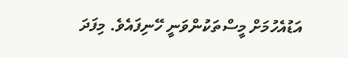އަޑުއެހުމަށް މީސްތަކުންވަނީ ހޭނިފައެވެ. މިފަދަ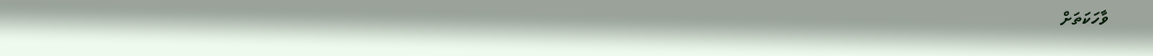ވާހަކަތަށް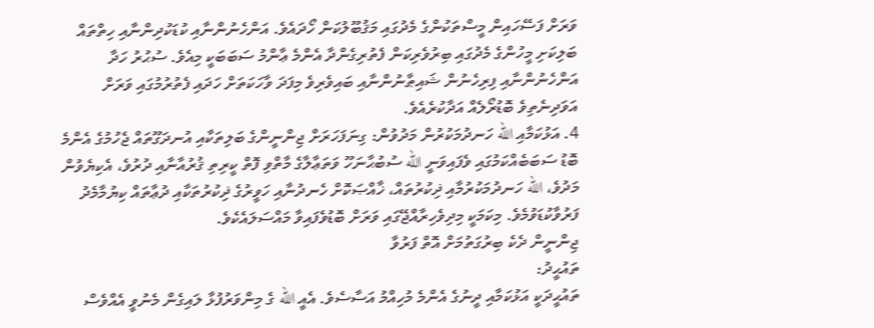ވަރަށް ފަސޭހައިން މީސްތަކުންގެ މެދުގައި މަޤުބޫލުކަން ހޯދައެވެ. އަންހެނުންނާއި ކުޑަކުދިންނާއި ހިތްތައް ބަލިކަށި މީހުންގެ މެދުގައި ބިރުވެރިކަން ފެތުރިގެންދާ އެންމެ ޢާންމު ސަބަބަކީ މިއެވެ. ސުޙުރު ހަދާ އަންހެނުންނާއި ފިރިހެނުން ޝައިޠާނުންނާއި ބައިވެރިވެ މިފަދަ ވާހަކަތަށް ހަދައި ފެތުރުމުގައި ވަރަށް އަވަދިނެތިވެ ބޮޑުރޯލެއް އަދާކުރެއެވެ.
4. އަޅުކަމާއި الله ހަނދުމަކުރުން މަދުވުން: ގިނަފަހަރަށް ޖިންނީންގެ ބަލިތަކާއި އުނދަގޫތައް ޖެހުމުގެ އެންމެ ބޮޑު ސަބަބެއްކަމުގައި ވެފައިވަނީ الله ސުބުޙާނަހޫ ވަތަޢާލާގެ މާތްވި ފޮތް ކީރިތި ޤުރުއާނާއި ދުރުވެ، އެކިޔެވުން މަދުވެ، الله ހަނދުމަކުރުމާއި ޛިކުރުތައް، ޚާއްޞަކޮށް ހެނދުނާއި ހަވީރުގެ ޛިކުރުތަކާއި ދުޢާތައް ކިޔުމާމެދު ފަރުވާކުޑަވުމެވެ. މިކަމަކީ މިދިވެހިރާއްޖޭގައި ވަރަށް ބޮޑުވެފައިވާ މައްސަލައެކެވެ.
ޖިންނީން ދެކެ ބިރުގަތުމަށް އޮތް ފަރުވާ
ތައުޙީދު:
ތައުޙީދަކީ އަޅުކަމާއި ދީނުގެ އެންމެ މުހިއްމު އަސާސެވެ. އެއީ الله ގެ މިންވަރުފުޅާ ލައިގެން މެނުވީ އެއްވެސް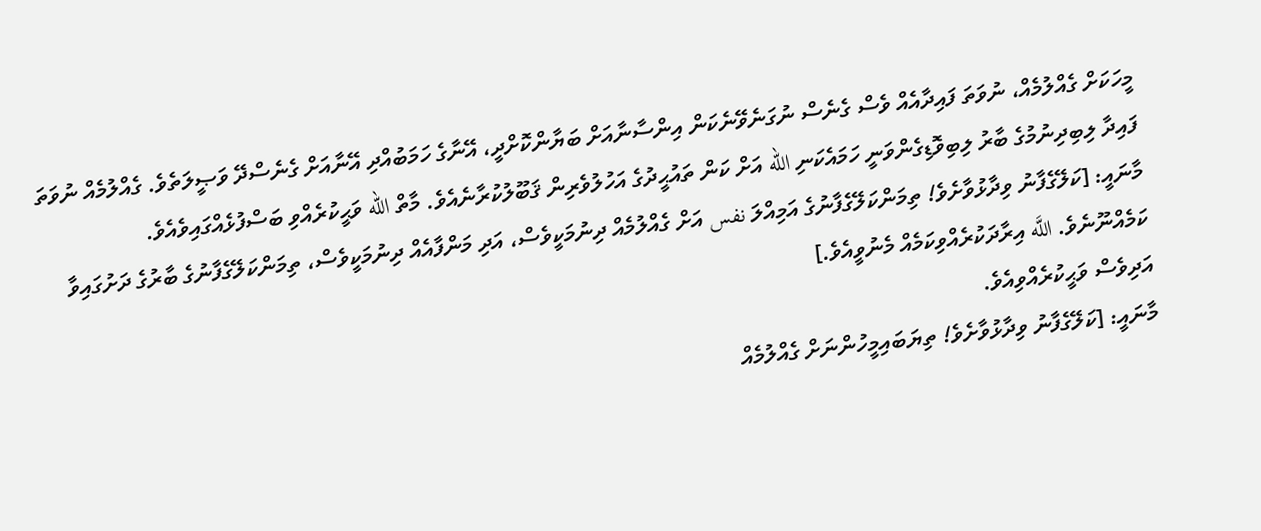މީހަކަށް ގެއްލުމެއް، ނުވަތަ ފައިދާއެއް ވެސް ގެނެސް ނުގަނެވޭނެކަން އިންސާނާއަށް ބަޔާންކޮށްދީ، އޭނާގެ ހަމަބުއްދި އޭނާއަށް ގެނެސްދޭ ވަޞީލަތެވެ. ގެއްލުމެއް ނުވަތަ ފައިދާ ލިބިދިނުމުގެ ބާރު ލިބިވޮޑިގެންވަނީ ހަމައެކަނި الله އަށް ކަން ތައުޙީދުގެ އަހުލުވެރިން ޤަބޫލުކުރާނެއެވެ. މާތް الله ވަޙީކުރެއްވި ބަސްފުޅެއްގައިވެއެވެ.
މާނައީ: [ކަލޭގެފާނު ވިދާޅުވާށެވެ! ތިމަންކަލޭގެފާނުގެ އަމިއްލަ نفس އަށް ގެއްލުމެއް ދިނުމަކީވެސް، އަދި މަންފާއެއް ދިނުމަކީވެސް، ތިމަންކަލޭގެފާނުގެ ބާރުގެ ދަށުގައިވާ ކަމެއްނޫނެވެ. اللَّه އިރާދަކުރެއްވިކަމެއް މެނުވީއެވެ.]
އަދިވެސް ވަޙީކުރެއްވިއެވެ.
މާނައީ: [ކަލޭގެފާނު ވިދާޅުވާށެވެ! ތިޔަބައިމީހުންނަށް ގެއްލުމެއް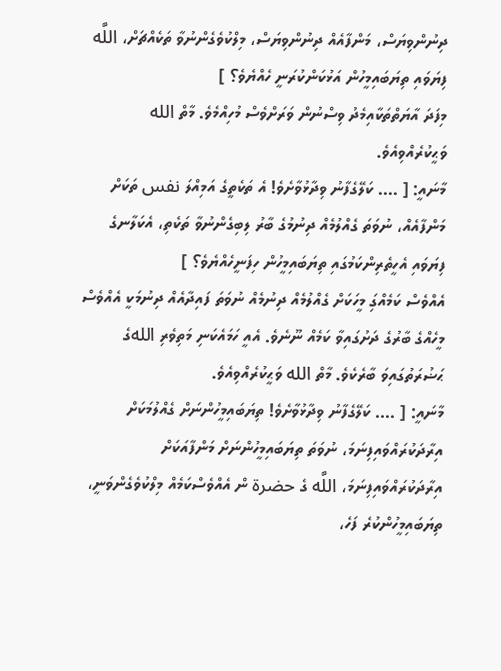ދިނުންވިޔަސް، މަންފާއެއް ދިނުންވިޔަސް، މިލްކުވެގެންނުވާ ތަކެއްޗަށް، اللَّه ފިޔަވައި ތިޔަބައިމީހުން އަޅުކަންކުރަނީ ހެއްޔެވެ؟ ]
މިފަދަ އާޔަތްތަކާއިމެދު ވިސްނުން ވަރަށްވެސް މުހިއްމެވެ. މާތް الله ވަޙީކުރެއްވިއެވެ.
މާނައީ: [ …. ކަލޭގެފާނު ވިދާޅުވާށެވެ! އެ ތަކެތީގެ އަމިއްލަ نفس ތަކަށް މަންފާއެއް، ނުވަތަ ގެއްލުމެއް ދިނުމުގެ ބާރު ލިބިގެންނުވާ ތަކެތި، އެކަލާނގެ ފިޔަވައި އެހީތެރިންކަމުގައި ތިޔަބައިމީހުން ހިފަނީހެއްޔެވެ؟ ]
އެއްވެސް ކަމެއްގަި މީހަކަށް ގެއްލުމެއް ދިނުމެއް ނުވަތަ ފައިދާއެއް ދިނުމަކީ އެއްވެސް މީހެއްގެ ބާރުގެ ދަށުގައިވާ ކަމެއް ނޫނެވެ. އެއީ ހަމައެކަނި މަތިވެރި اللهގެ ޙަޟުރަތުގައިވަ ބާރެކެވެ. މާތް الله ވަޙީކުރެއްވިއެވެ.
މާނައީ: [ …. ކަލޭގެފާނު ވިދާޅުވާށެވެ! ތިޔަބައިމީހުންނަށް ގެއްލުމަކަށް އިރާދަކުރައްވައިފިނަމަ، ނުވަތަ ތިޔަބައިމީހުންނަށް މަންފާއަކަށް އިރާދަކުރައްވައިފިނަމަ، اللَّه ގެ حضرة ން އެއްވެސްކަމެއް މިލްކުވެގެންވަނީ، ތިޔަބައިމީހުންކުރެ ފަހެ،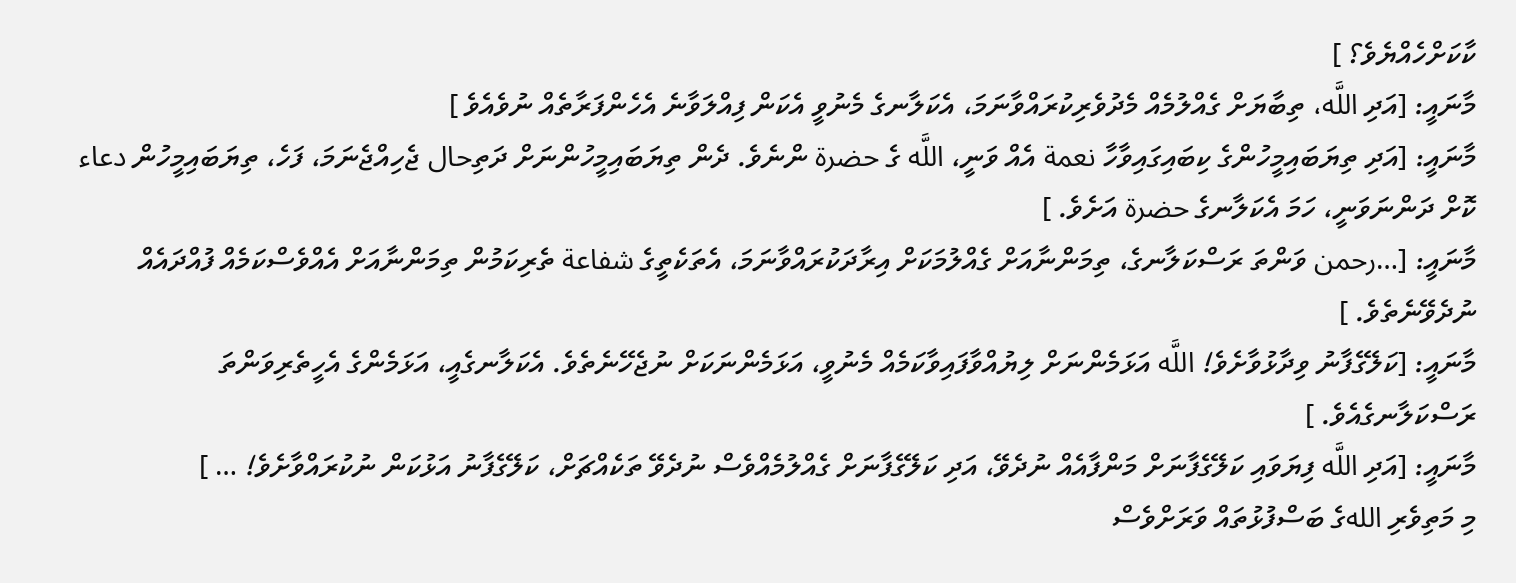ކާކަށްހެއްޔެވެ؟ ]
މާނައީ: [އަދި اللَّه، ތިބާޔަށް ގެއްލުމެއް މެދުވެރިކުރައްވާނަމަ، އެކަލާނގެ މެނުވީ އެކަން ފިއްލަވާނެ އެހެންފަރާތެއް ނުވެއެވެ ]
މާނައީ: [އަދި ތިޔަބައިމީހުންގެ ކިބައިގައިވާހާ نعمة އެއް ވަނީ، اللَّه ގެ حضرة ންނެވެ. ދެން ތިޔަބައިމީހުންނަށް ދަތިحال ޖެހިއްޖެނަމަ، ފަހެ، ތިޔަބައިމީހުން دعاء ކޮށް ދަންނަވަނީ، ހަމަ އެކަލާނގެ حضرة އަށެވެ. ]
މާނައީ: […رحمن ވަންތަ ރަސްކަލާނގެ، ތިމަންނާއަށް ގެއްލުމަކަށް އިރާދަކުރައްވާނަމަ، އެތަކެތީގެ شفاعة ތެރިކަމުން ތިމަންނާއަށް އެއްވެސްކަމެއް ފުއްދައެއް ނުދެވޭނެތެވެ. ]
މާނައީ: [ކަލޭގެފާނު ވިދާޅުވާށެވެ! اللَّه އަޅަމެންނަށް ލިޔުއްވާފައިވާކަމެއް މެނުވީ، އަޅަމެންނަކަށް ނުޖެހޭނެތެވެ. އެކަލާނގެއީ، އަޅަމެންގެ އެހީތެރިވަންތަ ރަސްކަލާނގެއެވެ. ]
މާނައީ: [އަދި اللَّه ފިޔަވައި ކަލޭގެފާނަށް މަންފާއެއް ނުދެވޭ، އަދި ކަލޭގެފާނަށް ގެއްލުމެއްވެސް ނުދެވޭ ތަކެއްޗަށް، ކަލޭގެފާނު އަޅުކަން ނުކުރައްވާށެވެ! … ]
މި މަތިވެރި اللهގެ ބަސްފުޅުތައް ވަރަށްވެސް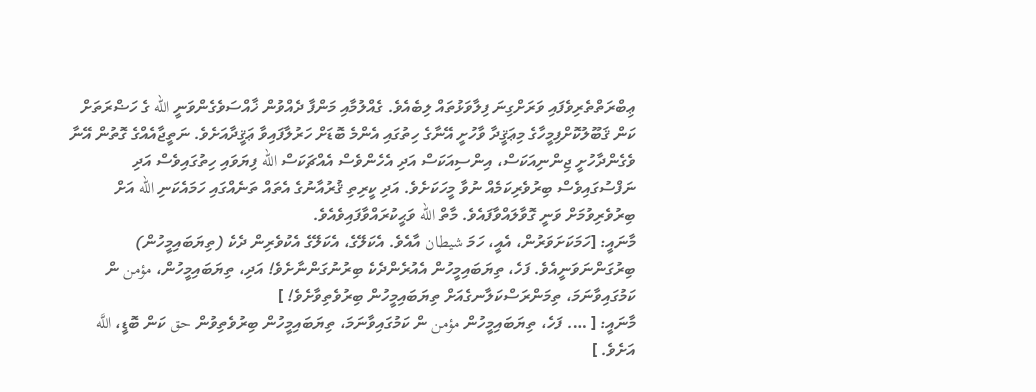ޢިބްރަތްތެރިވެފައި ވަރަށްގިނަ ފިލާވަޅުތައް ލިބެއެވެ. ގެއްލުމާއި މަންފާ ދެއްވުން ޚާއްސަވެގެންވަނީ الله ގެ ހަޟްރަތަށް ކަން ޤަބޫލުކޮށްފިމީހާގެ މިޢަޤީދާ ވާހުށީ އޭނާގެ ހިތުގައި އެންމެ ބޮޑަށް ހަރުލާފައިވާ ޢަޤީދާއަށެވެ. ނަތީޖާއެއްގެ ގޮތުން އޭނާ ވެގެންދާހުށީ ޖިންނިއަކަސް، އިންސިއަކަސް އަދި އެހެންވެސް އެއްޗަކަސް الله ފިޔަވައި ހިތުގައިވެސް އަދި ނަފްސުގައިވެސް ބިރުވެރިކަމެއް ނުވާ މީހަކަށެވެ. އަދި ކީރިތި ޤުރުއާނުގެ އެތައް ތަނެއްގައި ހަމައެކަނި الله އަށް ބިރުވެރިވުމަށް ވަނީ ގޮވާލައްވާފައެވެ. މާތް الله ވަޙީކުރައްވާފައިވެއެވެ.
މާނައީ: [ހަމަކަށަވަރުން، އެއީ، ހަމަ شيطان އާއެވެ. އެކަލޭގެ، އެކަލޭގެ އެކުވެރިން ދެކެ (ތިޔަބައިމީހުން) ބިރުގަންނަވަނީއެވެ. ފަހެ، ތިޔަބައިމީހުން އެއުރެންދެކެ ބިރުނުގަންނާށެވެ! އަދި، ތިޔަބައިމީހުން، مؤمن ން ކަމުގައިވާނަމަ، ތިމަންރަސްކަލާނގެއަށް ތިޔަބައިމީހުން ބިރުވެތިވާށެވެ! ]
މާނައީ: [ …. ފަހެ، ތިޔަބައިމީހުން مؤمن ން ކަމުގައިވާނަމަ، ތިޔަބައިމީހުން ބިރުވެތިވުން حق ކަން ބޮޑީ، اللَّه އަށެވެ. ]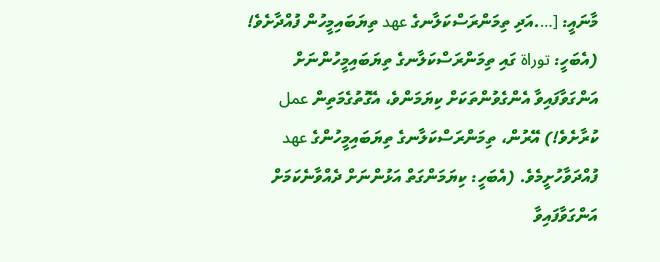މާނައީ: [….އަދި ތިމަންރަސްކަލާނގެ عهد ތިޔަބައިމީހުން ފުއްދާށެވެ! (އެބަހީ: توراة ގައި ތިމަންރަސްކަލާނގެ ތިޔަބައިމީހުންނަށް އަންގަވާފައިވާ އެންގެވުންތަކަށް ކިޔަމަންވެ، އެގޮތުގެމަތިން عمل ކުރާށެވެ!) އޭރުން، ތިމަންރަސްކަލާނގެ ތިޔަބައިމީހުންގެ عهد ފުއްދަވާހުށީމެވެ. (އެބަހީ: ކިޔަމަންގަތް އަޅުންނަށް ދެއްވާނެކަމަށް އަންގަވާފައިވާ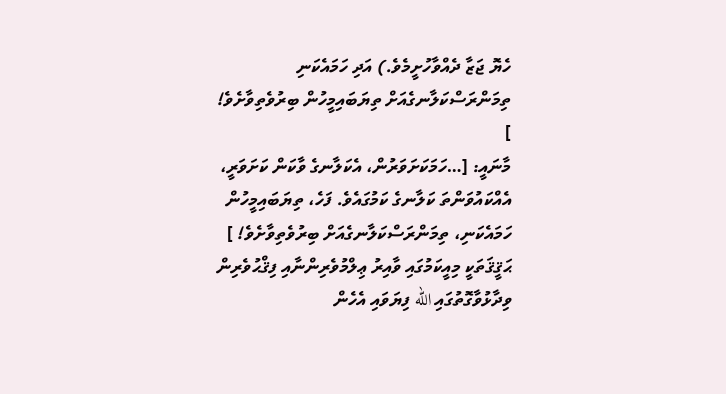ހެޔޮ ޖަޒާ ދެއްވާހުށީމެވެ.) އަދި ހަމައެކަނި ތިމަންރަސްކަލާނގެއަށް ތިޔަބައިމީހުން ބިރުވެތިވާށެވެ! ]
މާނައީ: […ހަމަކަށަވަރުން، އެކަލާނގެ ވާކަން ކަށަވަރީ، އެއްކައުވަންތަ ކަލާނގެ ކަމުގައެވެ. ފަހެ، ތިޔަބައިމީހުން ހަމައެކަނި، ތިމަންރަސްކަލާނގެއަށް ބިރުވެތިވާށެވެ! ]
ޙަޤީޤަތަކީ މިއީކަމުގައި ވާއިރު ޢިލްމުވެރިންނާއި ފިޤްޙުވެރިން ވިދާޅުވާގޮތުގައި الله ފިޔަވައި އެހެން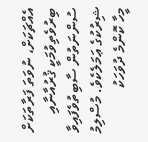އެއްޗަކަށް، ނުވަތަ ފަރާތަކަށް ބިރުވެތިވުމަކީ ޤުރުއާނާއި ސުންނަތުން ސާބިތުވެފައިވާ ޝިރުކުގެ ޢަމަލެކެވެ. މުސްލިމު މީހާ ކޮންމެ ދުވަހަކު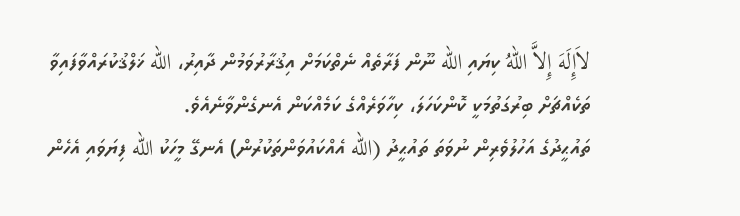لاَإِلَهَ إِلاَّ اللهُ ކިޔައި الله ނޫން ފަރާތެއް ނެތްކަމަށް އިޤުރާރުވަމުން ދާއިރު، الله ޚަލްޤުކުރައްވާފައިވާ ތަކެއްޗަށް ބިރުގަތުމަކީ ކޮންކަހަލަ، ކިހާވަރެއްގެ ކަމެއްކަން އެނގެންވާނެއެވެ.
ތައުޙީދުގެ އަހުލުވެރިން ނުވަތަ ތައުޙީދު (الله އެއްކައުވަންތަކުރުން) އެނގޭ މީހަކު الله ފިޔަވައި އެހެން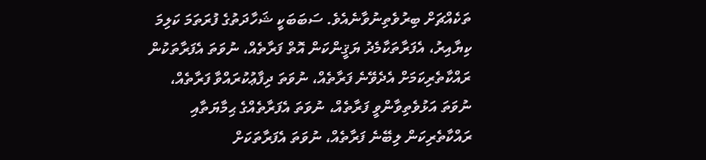ތަކެއްޗަށް ބިރުވެތިނުވާނެއެވެ. ސަބަބަކީ ޝަހާދަތުގެ ފުރަތަމަ ކަލިމަ ކިޔާއިރު، އެފަރާތަކާމެދު ޔަޤީންކަން އޮތް ފަރާތެއް، ނުވަތަ އެފަރާތަކުން ރައްކާތެރިކަމަށް އެދެވޭނެ ފަރާތެއް، ނުވަތަ ދިފާޢުކުރައްވާ ފަރާތެއް، ނުވަތަ އަޅުވެތިވާންވީ ފަރާތެއް، ނުވަތަ އެފަރާތެއްގެ ޙިމާޔަތާއި ރައްކާތެރިކަން ލިބޭނެ ފަރާތެއް، ނުވަތަ އެފަރާތަކަށް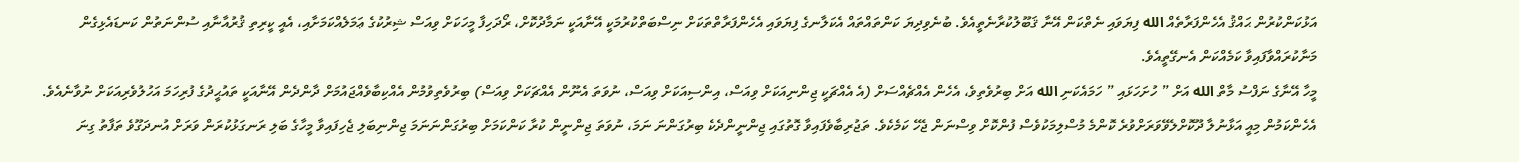އަޅުކަންކުރުން ޙައްޤު އެހެންފަރާތެއް الله ފިޔަވައި ނެތްކަން އޭނާ ޤަބޫލުކުރާނެތީއެވެ. ބުނެވިދިޔަ ކަންތައްތައް އެކަލާނގެ ފިޔަވައި އެހެންފަރާތްތަކަށް ނިސްބަތްކުރުމަކީ އޭނާއަކީ ނަމާދުކޮށް، ރޯދަހިފާ މީހަކަށް ވިއަސް ޝިރުކުގެ ޢަމަލެއްކަމަށާއި، އެއީ ކީރިތި ޤުރުއާނާއި ސުންނަތުން ކަނޑައެޅިގެން މަނާކުރައްވާފައިވާ ކަމެއްކަން އެނގޭތީއެވެ.
މީހާ އޭނާގެ ނަފްސު މާތް الله އަށް ” ހުށަހަޅައި ” ހަމައެކަނި الله އަށް ބިރުވެތިވެ، އެހެން އެއްޗެއްސަށް (އެ އެއްޗަކީ ޖިންނިއަކަށް ވިއަސް، އިންސިއަކަށް ވިއަސް، ނުވަތަ އެނޫން އެއްޗަކަށް ވިއަސް) ބިރުވެތިވުމުން އެއްކިބާވެއްޖައުމަށް ދާންދެން އޭނާއަކީ ތައުޙީދުގެ ފުރިހަމަ އަހުލުވެރިއަކަށް ނުވާނެއެވެ.
އެހެންކަމުން މިއީ އަޅާނުލާ ދޫކޮށްލެވޭވަރަށްވުރެ ކޮންމެ މުސްލިމަކުވެސް ފުންކޮށް ވިސްނަން ޖެހޭ ކަމެކެވެ. ތަޖުރިބާވެފައިވާ ގޮތުގައި ޖިންނީންދެކެ ބިރުގަންނަ ނަމަ، ނުވަތަ ޖިންނީން ކުރާ ކަންކަމަށް ބިރުގަންނަނަމަ ޖިންނިބަލި ޖެހިފައިވާ މީހާގެ ބަލި ރަނގަޅުކުރަން ވަރަށް އުނދަގޫވެ ތަފާތު ގިނަ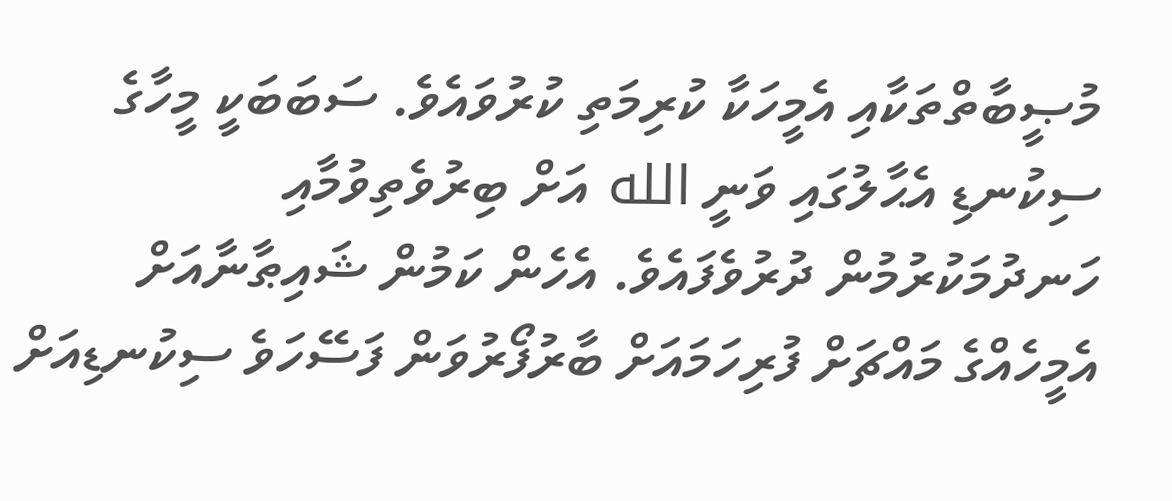މުޞީބާތްތަކާއި އެމީހަކާ ކުރިމަތި ކުރުވައެވެ. ސަބަބަކީ މީހާގެ ސިކުނޑި އެޙާލުގައި ވަނީ الله އަށް ބިރުވެތިވުމާއި ހަނދުމަކުރުމުން ދުރުވެފައެވެ. އެހެން ކަމުން ޝައިޠާނާއަށް އެމީހެއްގެ މައްޗަށް ފުރިހަމައަށް ބާރުފޯރުވަން ފަސޭހަވެ ސިކުނޑިއަށް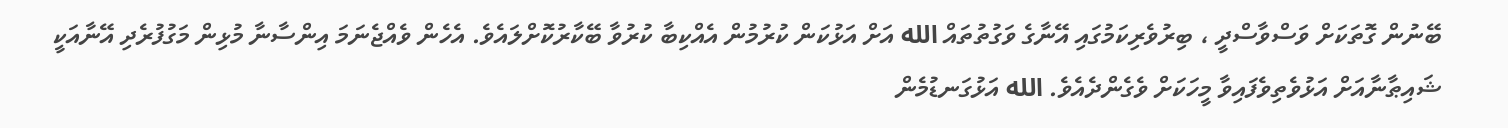ބޭނުން ގޮތަކަށް ވަސްވާސްދީ ، ބިރުވެރިކަމުގައި އޭނާގެ ވަގުތުތައް الله އަށް އަޅުކަން ކުރުމުން އެއްކިބާ ކުރުވާ ބޭކާރުކޮށްލައެވެ. އެހެން ވެއްޖެނަމަ އިންސާނާ މުޅިން މަގުފުރެދި އޭނާއަކީ ޝައިޠާނާއަށް އަޅުވެތިވެފައިވާ މީހަކަށް ވެގެންދެއެވެ. الله އަޅުގަނޑުމެން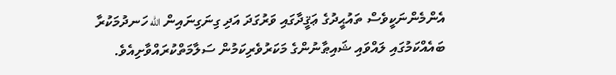އެންމެންނަކީވެސް ތައުޙީދުގެ ޢަޤީދާގައި ވަރުގަދަ އަދި ގިނަގިނައިން الله ހަނދުމަކުރާ ބައެއްކަމުގައި ލައްވައި ޝައިޠާނުންގެ މަކަރުވެރިކަމުން ސަލާމަތްކުރައްވާށިއެވެ.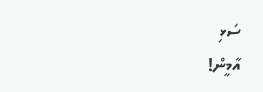ސަޅި
އާމީން!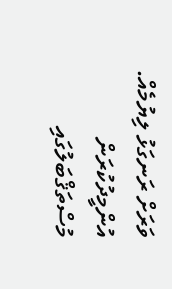ވަރަށް ރަނގަޅު ލިޔުމެއް. އުންމީދުކުރަން މުސްތަޤްބަލުގައި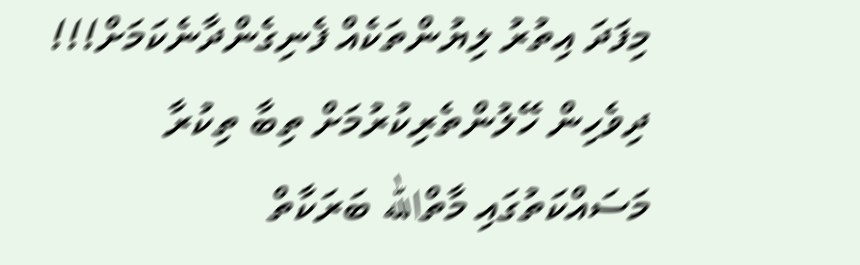މިފަދަ އިތުރު ލިޔުންތަކެއް ފެނިގެންދާނެކަމަށް!!!
ދިވެހިން ހޭލުންތެރިކުރުމަށް ތިބާ ތިކުރާ މަސައްކަތުގައި މާތްالله ބަރަކާތް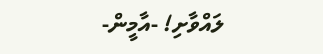ލައްވާށި! -އާމީން-